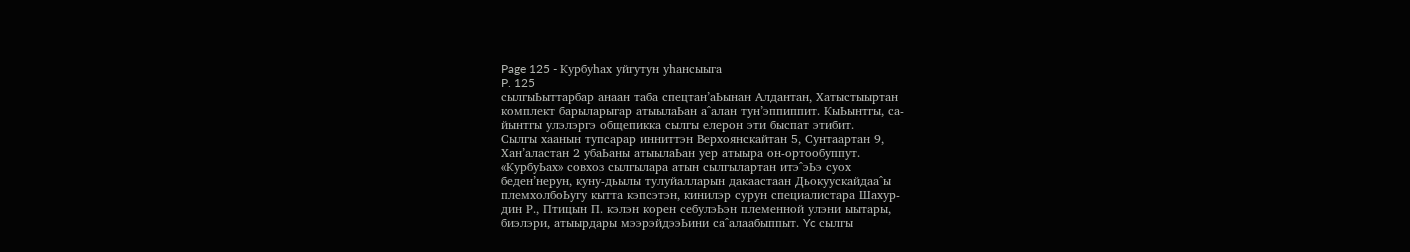Page 125 - Курбуһах уйгутун уһансыыга
P. 125
сылгыЬыттарбар анаан таба спецтан’аЬынан Алдантан, Хатыстыыртан
комплект барыларыгар атыылаЬан а^алан тун’эппиппит. КыЬынтгы, са-
йынтгы улэлэргэ общепикка сылгы елерон эти быспат этибит.
Сылгы хаанын тупсарар инниттэн Верхоянскайтан 5, Сунтаартан 9,
Хан’аластан 2 убаЬаны атыылаЬан уер атыыра он-ортообуппут.
«КурбуЬах» совхоз сылгылара атын сылгылартан итэ^эЬэ суох
беден’нерун, куну-дьылы тулуйалларын дакаастаан Дьокуускайдаа^ы
племхолбоЬугу кытта кэпсэтэн, кинилэр сурун специалистара Шахур-
дин Р., Птицын П. кэлэн корен себулэЬэн племенной улэни ыытары,
биэлэри, атыырдары мээрэйдээЬини са^алаабыппыт. Yc сылгы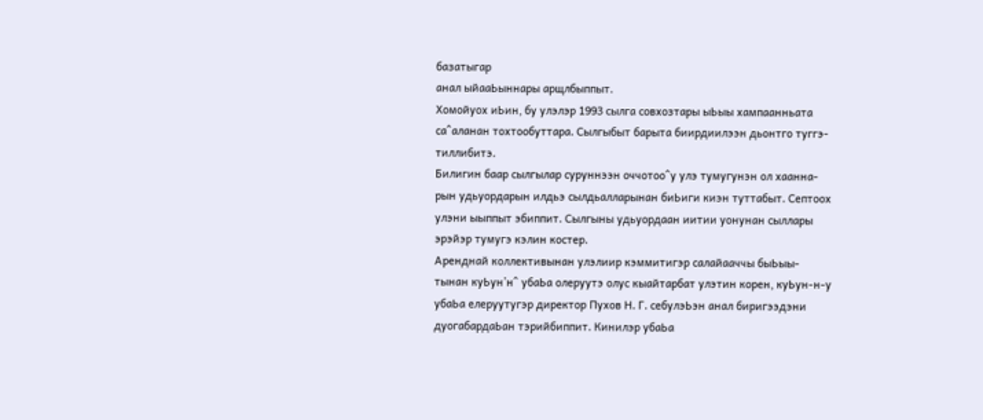базатыгар
анал ыйааЬыннары арщлбыппыт.
Хомойуох иЬин, бу улэлэр 1993 сылга совхозтары ыЬыы хампаанньата
са^аланан тохтообуттара. Сылгыбыт барыта биирдиилээн дьонтго туггэ-
тиллибитэ.
Билигин баар сылгылар суруннээн оччотоо^у улэ тумугунэн ол хаанна-
рын удьуордарын илдьэ сылдьалларынан биЬиги киэн туттабыт. Септоох
улэни ыыппыт эбиппит. Сылгыны удьуордаан иитии уонунан сыллары
эрэйэр тумугэ кэлин костер.
Аренднай коллективынан улэлиир кэммитигэр салайааччы быЬыы-
тынан куЬун’н^ убаЬа олеруутэ олус кыайтарбат улэтин корен, куЬун-н-у
убаЬа елеруутугэр директор Пухов Н. Г. себулэЬэн анал биригээдэни
дуогабардаЬан тэрийбиппит. Кинилэр убаЬа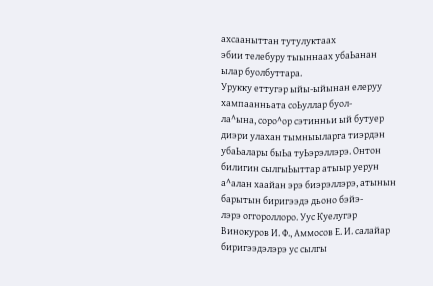ахсааныттан тутулуктаах
эбии телебуру тыыннаах убаЬанан ылар буолбуттара.
Урукку еттугэр ыйы-ыйынан елеруу хампаанньата соЬуллар буол-
ла^ына, соро^ор сэтинньи ый бутуер диэри улахан тымныыларга тиэрдэн
убаЬалары быЬа туЬэрэллэрэ. Онтон билигин сылгыЬыттар атыыр уерун
а^алан хаайан эрэ биэрэллэрэ, атынын барытын биригээдэ дьоно бэйэ-
лэрэ оггороллоро. Уус Куелугэр Винокуров И. Ф., Аммосов Е. И. салайар
биригээдэлэрэ ус сылгы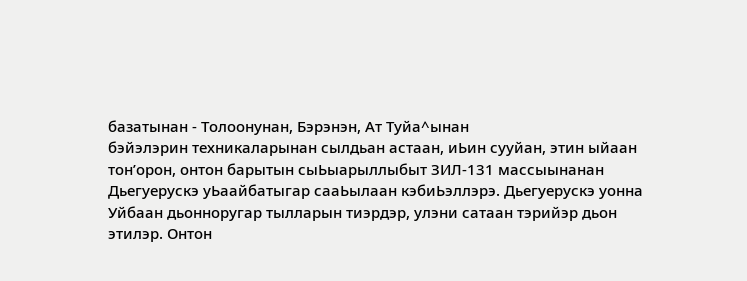базатынан - Толоонунан, Бэрэнэн, Ат Туйа^ынан
бэйэлэрин техникаларынан сылдьан астаан, иЬин сууйан, этин ыйаан
тон’орон, онтон барытын сыЬыарыллыбыт ЗИЛ-131 массыынанан
Дьегуерускэ уЬаайбатыгар сааЬылаан кэбиЬэллэрэ. Дьегуерускэ уонна
Уйбаан дьонноругар тылларын тиэрдэр, улэни сатаан тэрийэр дьон
этилэр. Онтон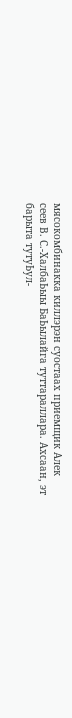мясокомбинакка киллэрэн суостаах приемщик Алек
сеев В. С.-ХалбаЬыы БаЬылайга туттараллара. Ахсаан, эт барыта тутуЬул-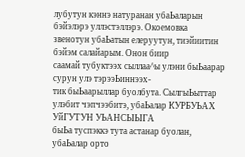лубутун кэннэ натуранан убаЬаларын бэйэлэрэ уллэстэллэрэ. Окоемовка
звенотун убаЬатын елеруутун, тиэйиитин бэйэм салайарым. Онон биир
саамай тубуктээх сыллаа^ы улэни быЬаарар сурун улэ тэрээЬиннээх-
тик быЬаарыллар буолбута. СылгыЬыттар улэбит чэпчээбитэ, убаЬалар КУРБУЬАХ УйГУТУН УЬАНСЫЫГА
быЬа туспэккэ тута астанар буолан, убаЬалар орто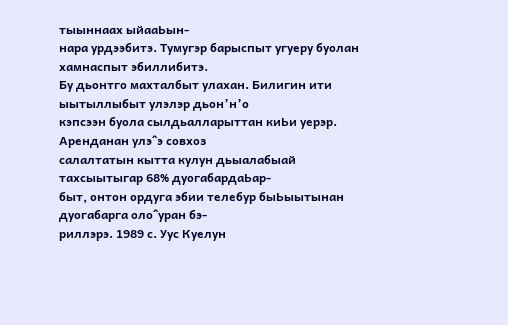тыыннаах ыйааЬын-
нара урдээбитэ. Тумугэр барыспыт угуеру буолан хамнаспыт эбиллибитэ.
Бу дьонтго махталбыт улахан. Билигин ити ыытыллыбыт улэлэр дьон’н’о
кэпсээн буола сылдьалларыттан киЬи уерэр. Аренданан улэ^э совхоз
салалтатын кытта кулун дьыалабыай тахсыытыгар 68% дуогабардаЬар-
быт, онтон ордуга эбии телебур быЬыытынан дуогабарга оло^уран бэ-
риллэрэ. 1989 с. Уус Куелун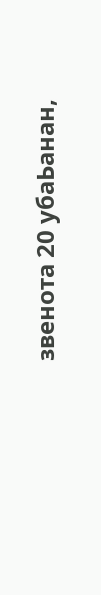звенота 20 убаЬанан,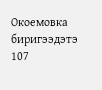Окоемовка биригээдэтэ
107